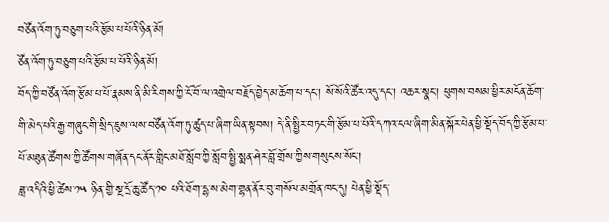བཙོན་འོག་ཏུ་བཅུག་པའི་རྩོམ་པ་པོའི་ཉིན་མོ།
ཙོན་འོག་ཏུ་བཅུག་པའི་རྩོམ་པ་པོའི་ཉིན་མོ།
བོད་ཀྱི་བཙོན་འོག་རྩོམ་པ་པོ་རྣམས་ནི་མི་རིགས་ཀྱི་ངོ་བོ་ལ་འགྲེལ་བརྗོད་བྱེད་མ་ཆོག་པ་དང་། སོ་སོའི་ཚོར་འདུ་དང་། འཆར་སྣང་། ཕུགས་བསམ་ཕྱིར་མངོན་ཆོག་གི་མེད་པའི་རྒྱ་གཞུང་གི་སྲིད་ཇུས་ལས་བཙོན་འོག་ཏུ་ཚུད་པ་ཞིག་ཡིན་སྟབས། དེ་ནི་སྤྱིར་བཏང་གི་རྩོམ་པ་པོའི་དཀའ་ངལ་ཞིག་མིན་སྐོར་པེན་ཕྱི་སྡོད་བོད་ཀྱི་རྩོམ་པ་པོ་མཐུན་ཚོགས་ཀྱི་ཚོགས་གཞོན་དང་ནོར་གླིང་མཐོ་སློབ་ཀྱི་སློབ་སྤྱི་སྨན་ཤེར་བློ་གྲོས་ཀྱིས་གསུངས་སོང་།
ཟླ་འདིའི་ཕྱི་ཚེས་༡༥ ཉིན་གྱི་སྔ་དྲོ་ཆུ་ཚོད་༡༠ པའི་ཐོག་དྷ་ས་མེག་གྷན་ནོར་བུ་གསོལ་མགྲོན་ཁང་དུ། པེན་ཕྱི་སྡོད་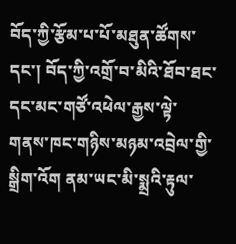བོད་ཀྱི་རྩོམ་པ་པོ་མཐུན་ཚོགས་དང་། བོད་ཀྱི་འགྲོ་བ་མིའི་ཐོབ་ཐང་དང་མང་གཙོ་འཕེལ་རྒྱས་ལྟེ་གནས་ཁང་གཉིས་མཉམ་འབྲེལ་གྱི་སྒྲིག་འོག ནམ་ཡང་མི་སྨྲའི་རྟུལ་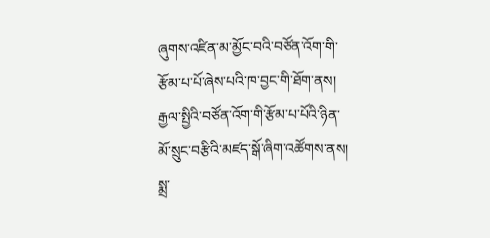ཞུགས་འཛིན་མ་མྱོང་བའི་བཙོན་འོག་གི་རྩོམ་པ་པོ་ཞེས་པའི་ཁ་བྱང་གི་ཐོག་ནས། རྒྱལ་སྤྱིའི་བཙོན་འོག་གི་རྩོམ་པ་པོའི་ཉིན་མོ་སྲུང་བརྩིའི་མཛད་སྒོ་ཞིག་འཚོགས་ནས། སྨྲ་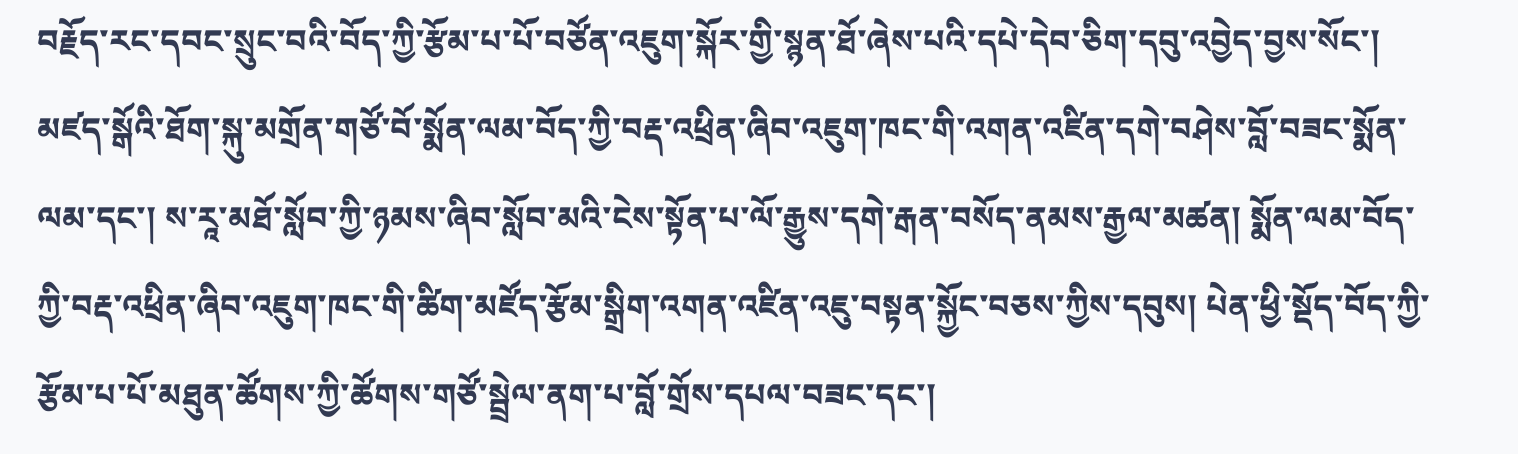བརྗོད་རང་དབང་སྲུང་བའི་བོད་ཀྱི་རྩོམ་པ་པོ་བཙོན་འཇུག་སྐོར་གྱི་སྙན་ཐོ་ཞེས་པའི་དཔེ་དེབ་ཅིག་དབུ་འབྱེད་བྱས་སོང་།
མཛད་སྒོའི་ཐོག་སྐུ་མགྲོན་གཙོ་བོ་སྨོན་ལམ་བོད་ཀྱི་བརྡ་འཕྲིན་ཞིབ་འཇུག་ཁང་གི་འགན་འཛིན་དགེ་བཤེས་བློ་བཟང་སྨོན་ལམ་དང་། ས་རཱ་མཐོ་སློབ་ཀྱི་ཉམས་ཞིབ་སློབ་མའི་ངེས་སྟོན་པ་ལོ་རྒྱུས་དགེ་རྒན་བསོད་ནམས་རྒྱལ་མཚན། སྨོན་ལམ་བོད་ཀྱི་བརྡ་འཕྲིན་ཞིབ་འཇུག་ཁང་གི་ཚིག་མཛོད་རྩོམ་སྒྲིག་འགན་འཛིན་འཇུ་བསྟན་སྐྱོང་བཅས་ཀྱིས་དབུས། པེན་ཕྱི་སྡོད་བོད་ཀྱི་རྩོམ་པ་པོ་མཐུན་ཚོགས་ཀྱི་ཚོགས་གཙོ་སྦྲེལ་ནག་པ་བློ་གྲོས་དཔལ་བཟང་དང་།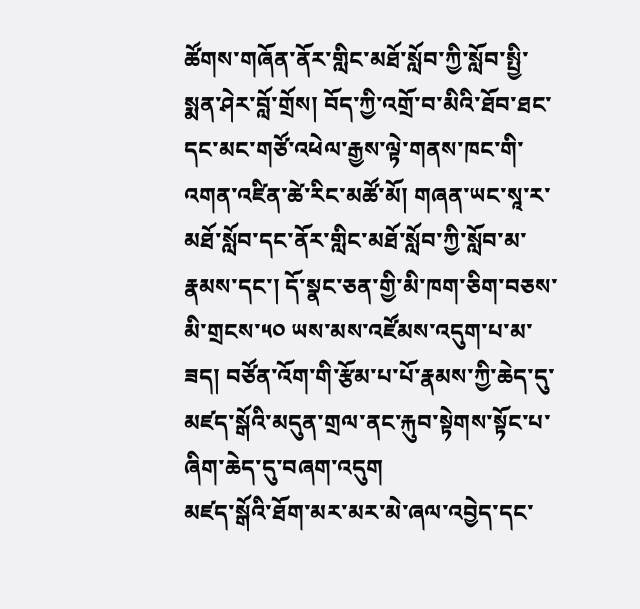ཚོགས་གཞོན་ནོར་གླིང་མཐོ་སློབ་ཀྱི་སློབ་སྤྱི་སྨན་ཤེར་བློ་གྲོས། བོད་ཀྱི་འགྲོ་བ་མིའི་ཐོབ་ཐང་དང་མང་གཙོ་འཕེལ་རྒྱས་ལྟེ་གནས་ཁང་གི་འགན་འཛིན་ཚེ་རིང་མཚོ་མོ། གཞན་ཡང་སཱ་ར་མཐོ་སློབ་དང་ནོར་གླིང་མཐོ་སློབ་ཀྱི་སློབ་མ་རྣམས་དང་། དོ་སྣང་ཅན་གྱི་མི་ཁག་ཅིག་བཅས་མི་གྲངས་༥༠ ཡས་མས་འཛོམས་འདུག་པ་མ་ཟད། བཙོན་འོག་གི་རྩོམ་པ་པོ་རྣམས་ཀྱི་ཆེད་དུ་མཛད་སྒོའི་མདུན་གྲལ་ནང་རྐུབ་སྟེགས་སྟོང་པ་ཞིག་ཆེད་དུ་བཞག་འདུག
མཛད་སྒོའི་ཐོག་མར་མར་མེ་ཞལ་འབྱེད་དང་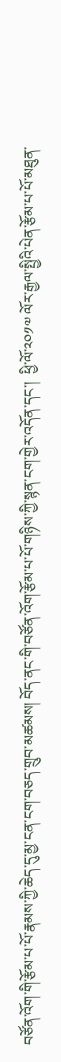བཙོན་འོག་གི་རྩོམ་པ་པོ་རྣམས་ཀྱི་ཆེད་དུ་མྱ་ངན་ངག་བཅད་གྲུབ་མཚམས། བོད་ནང་གི་བཙོན་འོག་རྩོམ་པ་པོ་གཉིས་ཀྱི་སྙན་ངག་གྱེར་འདོན་དང་།  ཕྱི་ལོ་༢༠༡༧ ལོར་རྒྱལ་སྤྱིའི་པེན་རྩོམ་པ་པོ་མཐུན་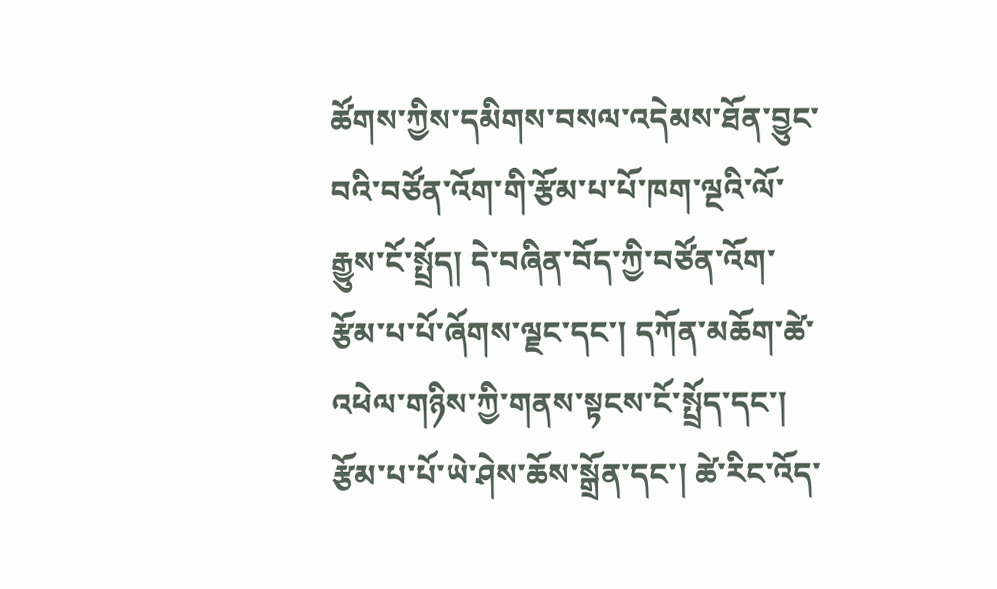ཚོགས་ཀྱིས་དམིགས་བསལ་འདེམས་ཐོན་བྱུང་བའི་བཙོན་འོག་གི་རྩོམ་པ་པོ་ཁག་ལྔའི་ལོ་རྒྱུས་ངོ་སྤྲོད། དེ་བཞིན་བོད་ཀྱི་བཙོན་འོག་རྩོམ་པ་པོ་ཞོགས་ལྗང་དང་། དཀོན་མཆོག་ཚེ་འཕེལ་གཉིས་ཀྱི་གནས་སྟངས་ངོ་སྤྲོད་དང་།  རྩོམ་པ་པོ་ཡེ་ཤེས་ཆོས་སྒྲོན་དང་། ཚེ་རིང་འོད་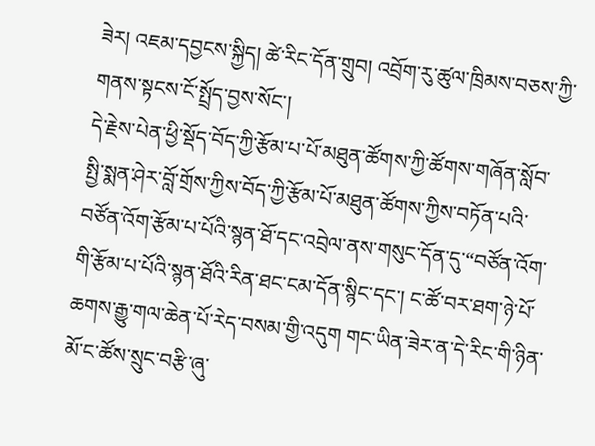ཟེར། འཇམ་དབྱངས་སྐྱིད། ཚེ་རིང་དོན་གྲུབ། འབྲོག་རུ་ཚུལ་ཁྲིམས་བཅས་ཀྱི་གནས་སྟངས་ངོ་སྤྲོད་བྱས་སོང་།
དེ་རྗེས་པེན་ཕྱི་སྡོད་བོད་ཀྱི་རྩོམ་པ་པོ་མཐུན་ཚོགས་ཀྱི་ཚོགས་གཞོན་སློབ་སྤྱི་སྨན་ཤེར་བློ་གྲོས་ཀྱིས་བོད་ཀྱི་རྩོམ་པོ་མཐུན་ཚོགས་ཀྱིས་བཏོན་པའི་བཙོན་འོག་རྩོམ་པ་པོའི་སྙན་ཐོ་དང་འབྲེལ་ནས་གསུང་དོན་དུ་“བཙོན་འོག་གི་རྩོམ་པ་པོའི་སྙན་ཐོའི་རིན་ཐང་ངམ་དོན་སྙིང་དང་། ང་ཚོ་བར་ཐག་ཉེ་པོ་ཆགས་རྒྱུ་གལ་ཆེན་པོ་རེད་བསམ་གྱི་འདུག གང་ཡིན་ཟེར་ན་དེ་རིང་གི་ཉིན་མོ་ང་ཚོས་སྲུང་བརྩི་ཞུ་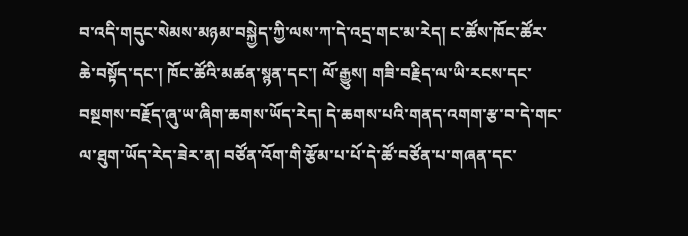བ་འདི་གདུང་སེམས་མཉམ་བསྐྱེད་ཀྱི་ལས་ཀ་དེ་འདྲ་གང་མ་རེད། ང་ཚོས་ཁོང་ཚོར་ཆེ་བསྟོད་དང་། ཁོང་ཚོའི་མཚན་སྙན་དང་། ལོ་རྒྱུས། གཟི་བརྗིད་ལ་ཡི་རངས་དང་བསྔགས་བརྗོད་ཞུ་ཡ་ཞིག་ཆགས་ཡོད་རེད། དེ་ཆགས་པའི་གནད་འགག་རྩ་བ་དེ་གང་ལ་ཐུག་ཡོད་རེད་ཟེར་ན། བཙོན་འོག་གི་རྩོམ་པ་པོ་དེ་ཚོ་བཙོན་པ་གཞན་དང་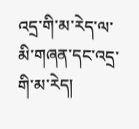འདྲ་གི་མ་རེད་ལ་མི་གཞན་དང་འདྲ་གི་མ་རེད།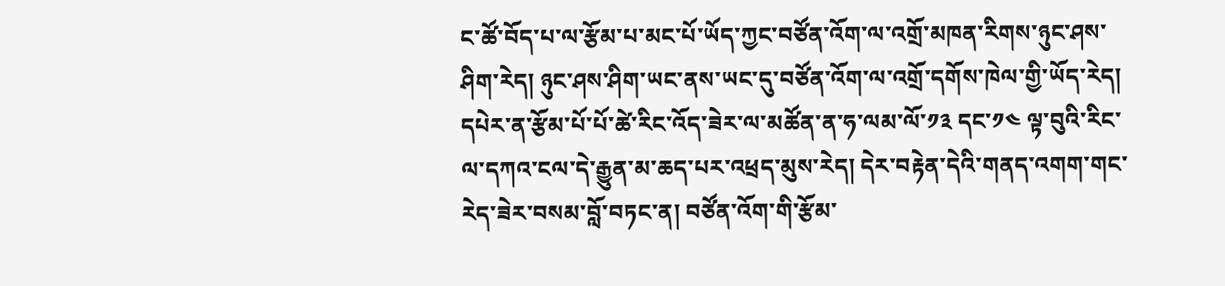ང་ཚོ་བོད་པ་ལ་རྩོམ་པ་མང་པོ་ཡོད་ཀྱང་བཙོན་འོག་ལ་འགྲོ་མཁན་རིགས་ཉུང་ཤས་ཤིག་རེད། ཉུང་ཤས་ཤིག་ཡང་ནས་ཡང་དུ་བཙོན་འོག་ལ་འགྲོ་དགོས་ཁེལ་གྱི་ཡོད་རེད། དཔེར་ན་རྩོམ་པོ་པོ་ཚེ་རིང་འོད་ཟེར་ལ་མཚོན་ན་ཧ་ལམ་ལོ་༡༣ དང་༡༤ ལྟ་བུའི་རིང་ལ་དཀའ་ངལ་དེ་རྒྱུན་མ་ཆད་པར་འཕྲད་མུས་རེད། དེར་བརྟེན་དེའི་གནད་འགག་གང་རེད་ཟེར་བསམ་བློ་བཏང་ན། བཙོན་འོག་གི་རྩོམ་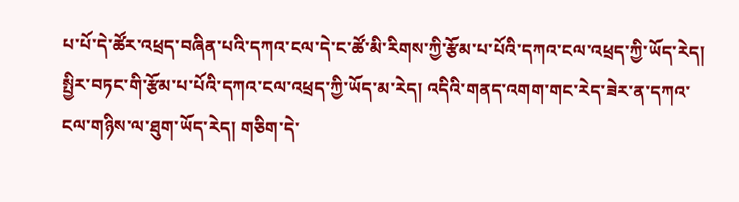པ་པོ་དེ་ཚོར་འཕྲད་བཞིན་པའི་དཀའ་ངལ་དེ་ང་ཚོ་མི་རིགས་ཀྱི་རྩོམ་པ་པོའི་དཀའ་ངལ་འཕྲད་ཀྱི་ཡོད་རེད། སྤྱིར་བཏང་གི་རྩོམ་པ་པོའི་དཀའ་ངལ་འཕྲད་ཀྱི་ཡོད་མ་རེད། འདིའི་གནད་འགག་གང་རེད་ཟེར་ན་དཀའ་ངལ་གཉིས་ལ་ཐུག་ཡོད་རེད། གཅིག་དེ་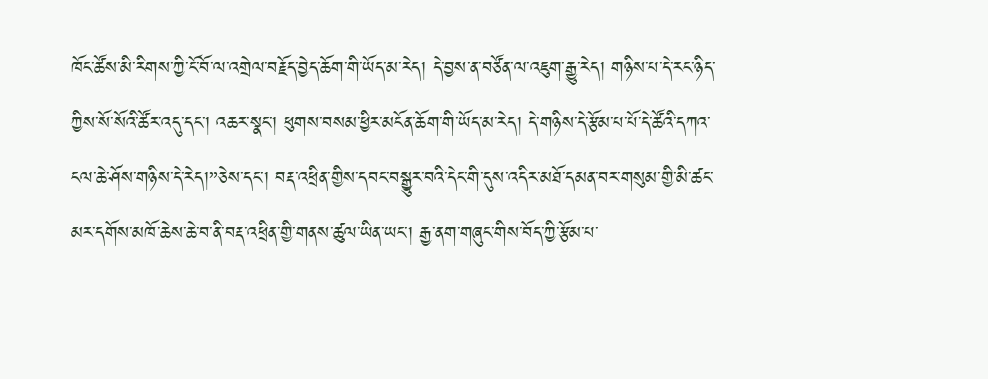ཁོང་ཚོས་མི་རིགས་ཀྱི་ངོ་བོ་ལ་འགྲེལ་བརྗོད་བྱེད་ཆོག་གི་ཡོད་མ་རེད། དེ་བྱས་ན་བཙོན་ལ་འཇུག་རྒྱུ་རེད། གཉིས་པ་དེ་རང་ཉིད་ཀྱིས་སོ་སོའི་ཚོར་འདུ་དང་། འཆར་སྣང་། ཕུགས་བསམ་ཕྱིར་མངོན་ཆོག་གི་ཡོད་མ་རེད། དེ་གཉིས་དེ་རྩོམ་པ་པོ་དེ་ཚོའི་དཀའ་ངལ་ཆེ་ཤོས་གཉིས་དེ་རེད།”ཅེས་དང་། བརྡ་འཕྲིན་གྱིས་དབང་བསྒྱུར་བའི་དེང་གི་དུས་འདིར་མཐོ་དམན་བར་གསུམ་གྱི་མི་ཚང་མར་དགོས་མཁོ་ཆེས་ཆེ་བ་ནི་བརྡ་འཕྲིན་གྱི་གནས་ཚུལ་ཡིན་ཡང་། རྒྱ་ནག་གཞུང་གིས་བོད་ཀྱི་རྩོམ་པ་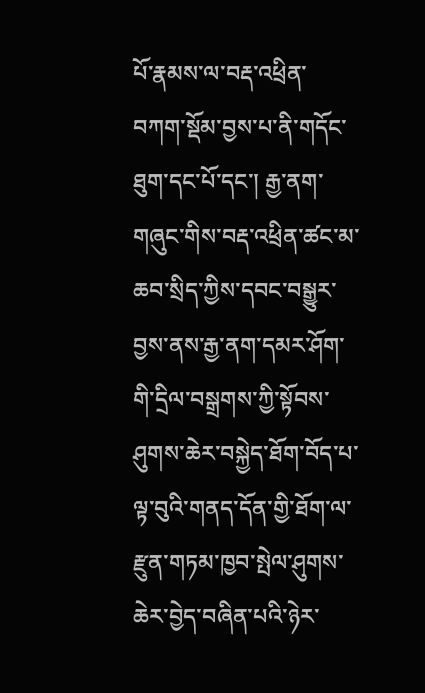པོ་རྣམས་ལ་བརྡ་འཕྲིན་བཀག་སྡོམ་བྱས་པ་ནི་གདོང་ཐུག་དང་པོ་དང་། རྒྱ་ནག་གཞུང་གིས་བརྡ་འཕྲིན་ཚང་མ་ཆབ་སྲིད་ཀྱིས་དབང་བསྒྱུར་བྱས་ནས་རྒྱ་ནག་དམར་ཤོག་གི་དྲིལ་བསྒྲགས་ཀྱི་སྟོབས་ཤུགས་ཆེར་བསྐྱེད་ཐོག་བོད་པ་ལྟ་བུའི་གནད་དོན་གྱི་ཐོག་ལ་རྫུན་གཏམ་ཁྱབ་སྤེལ་ཤུགས་ཆེར་བྱེད་བཞིན་པའི་ཉེར་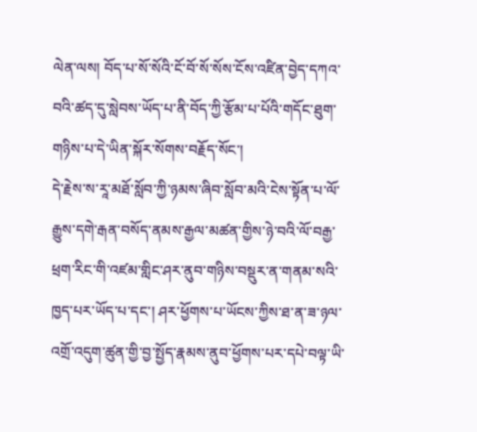ལེན་ལས། བོད་པ་སོ་སོའི་ངོ་བོ་སོ་སོས་ངོས་འཛིན་བྱེད་དཀའ་བའི་ཚད་དུ་སླེབས་ཡོད་པ་ནི་བོད་ཀྱི་རྩོམ་པ་པོའི་གདོང་ཐུག་གཉིས་པ་དེ་ཡིན་སྐོར་སོགས་བརྗོད་སོང་།
དེ་རྗེས་ས་རཱ་མཐོ་སློབ་ཀྱི་ཉམས་ཞིབ་སློབ་མའི་ངེས་སྟོན་པ་ལོ་རྒྱུས་དགེ་རྒན་བསོད་ནམས་རྒྱལ་མཚན་གྱིས་ཉེ་བའི་ལོ་བརྒྱ་ཕྲག་རིང་གི་འཛམ་གླིང་ཤར་ནུབ་གཉིས་བསྡུར་ན་གནམ་སའི་ཁྱད་པར་ཡོད་པ་དང་། ཤར་ཕྱོགས་པ་ཡོངས་ཀྱིས་ཐ་ན་ཟ་ཉལ་འགྲོ་འདུག་ཚུན་གྱི་བྱ་སྤྱོད་རྣམས་ནུབ་ཕྱོགས་པར་དཔེ་བལྟ་ཡི་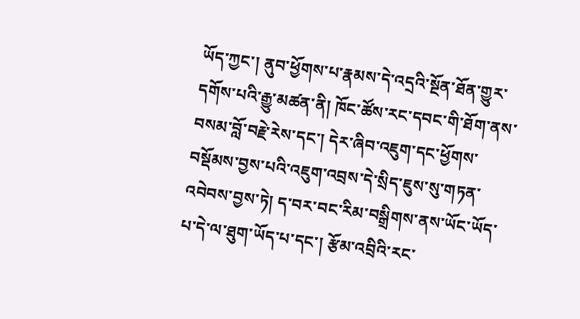ཡོད་ཀྱང་། ནུབ་ཕྱོགས་པ་རྣམས་དེ་འདྲའི་སྔོན་ཐོན་གྱུར་དགོས་པའི་རྒྱུ་མཚན་ནི། ཁོང་ཚོས་རང་དབང་གི་ཐོག་ནས་བསམ་བློ་བརྗེ་རེས་དང་། དེར་ཞིབ་འཇུག་དང་ཕྱོགས་བསྡོམས་བྱས་པའི་འཇུག་འབྲས་དེ་སྲིད་ཇུས་སུ་གཏན་འབེབས་བྱས་ཏེ། ད་བར་བང་རིམ་བསྒྲིགས་ནས་ཡོང་ཡོད་པ་དེ་ལ་ཐུག་ཡོད་པ་དང་། རྩོམ་འབྲིའི་རང་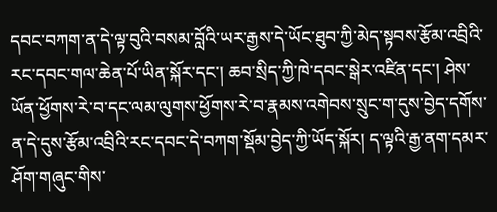དབང་བཀག་ན་དེ་ལྟ་བུའི་བསམ་བློའི་ཡར་རྒྱས་དེ་ཡོང་ཐུབ་ཀྱི་མེད་སྟབས་རྩོམ་འབྲིའི་རང་དབང་གལ་ཆེན་པོ་ཡིན་སྐོར་དང་། ཆབ་སྲིད་ཀྱི་ཁེ་དབང་སྒེར་འཛིན་དང་། ཤེས་ཡོན་ཕྱོགས་རེ་བ་དང་ལམ་ལུགས་ཕྱོགས་རེ་བ་རྣམས་འགེབས་སྲུང་ག་དུས་བྱེད་དགོས་ན་དེ་དུས་རྩོམ་འབྲིའི་རང་དབང་དེ་བཀག་སྡོམ་བྱེད་ཀྱི་ཡོད་སྐོར། ད་ལྟའི་རྒྱ་ནག་དམར་ཤོག་གཞུང་གིས་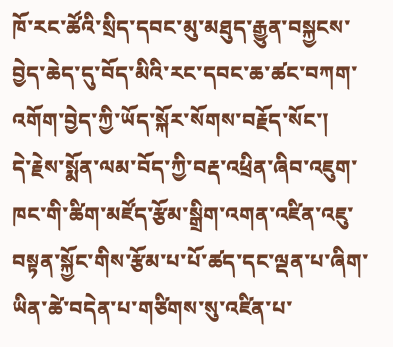ཁོ་རང་ཚོའི་སྲིད་དབང་མུ་མཐུད་རྒྱུན་བསྐྱངས་བྱེད་ཆེད་དུ་བོད་མིའི་རང་དབང་ཆ་ཚང་བཀག་འགོག་བྱེད་ཀྱི་ཡོད་སྐོར་སོགས་བརྗོད་སོང་།
དེ་རྗེས་སྨོན་ལམ་བོད་ཀྱི་བརྡ་འཕྲིན་ཞིབ་འཇུག་ཁང་གི་ཚིག་མཛོད་རྩོམ་སྒྲིག་འགན་འཛིན་འཇུ་བསྟན་སྐྱོང་གིས་རྩོམ་པ་པོ་ཚད་དང་ལྡན་པ་ཞིག་ཡིན་ཚེ་བདེན་པ་གཙིགས་སུ་འཛིན་པ་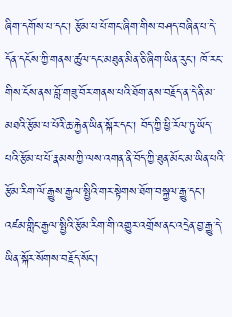ཞིག་དགོས་པ་དང་། རྩོམ་པ་པོ་གང་ཞིག་གིས་བཤད་བཞིན་པ་དེ་དོན་དངོས་ཀྱི་གནས་ཚུལ་དང་མཐུན་མིན་ཅི་ཞིག་ཡིན་རུང་། ཁོ་རང་གིས་ངོས་ནས་བློ་གཟུ་བོར་གནས་པའི་ཐོག་ནས་བརྗོད་ན་དེ་ནི་མ་མཐའི་རྩོམ་པ་པོའི་ཆ་རྐྱེན་ཡིན་སྐོར་དང་། བོད་ཀྱི་ཕྱི་རོལ་ཏུ་ཡོད་པའི་རྩོམ་པ་པོ་རྣམས་ཀྱི་ལས་འགན་ནི་བོད་ཀྱི་ཐུན་མོང་མ་ཡིན་པའི་རྩོམ་རིག་ལོ་རྒྱུས་རྒྱལ་སྤྱིའི་གར་སྟེགས་ཐོག་བསྐྱལ་རྒྱུ་དང་། འཛམ་གླིང་རྒྱལ་སྤྱིའི་རྩོམ་རིག་གི་འགྱུར་འགྲོས་ནང་འདྲེན་བྱ་རྒྱུ་དེ་ཡིན་སྐོར་སོགས་བརྗོད་སོང་།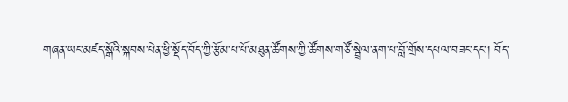གཞན་ཡང་མཛད་སྒོའི་སྐབས་པེན་ཕྱི་སྡོད་བོད་ཀྱི་རྩོམ་པ་པོ་མཐུན་ཚོགས་ཀྱི་ཚོགས་གཙོ་སྦྲེལ་ནག་པ་བློ་གྲོས་དཔལ་བཟང་དང་། བོད་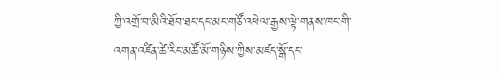ཀྱི་འགྲོ་བ་མིའི་ཐོབ་ཐང་དང་མང་གཙོ་འཕེལ་རྒྱས་ལྟེ་གནས་ཁང་གི་འགན་འཛིན་ཚེ་རིང་མཚོ་མོ་གཉིས་ཀྱིས་མཛད་སྒོ་དང་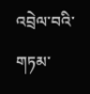འབྲེལ་བའི་གཏམ་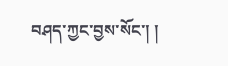བཤད་ཀྱང་བྱས་སོང་། །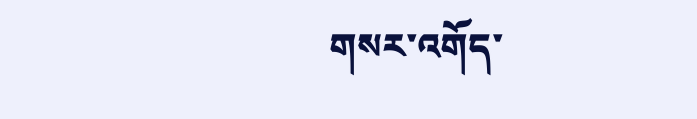གསར་འགོད་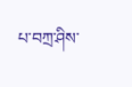པ་བཀྲ་ཤིས་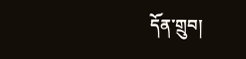དོན་གྲུབ།